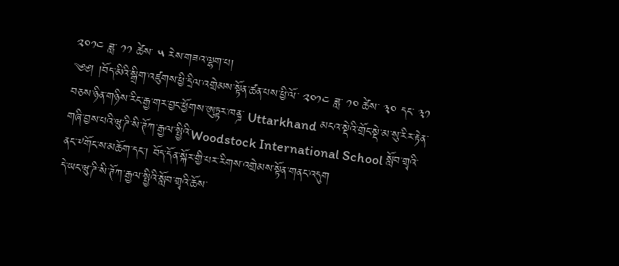༢༠༡༤ ཟླ་ ༡༡ ཚེས་ ༥ རེས་གཟའ་ལྷག་པ།
༄༅། །བོད་མིའི་སྒྲིག་འཛུགས་ཕྱི་དྲིལ་འགྲེམས་སྟོན་ཚན་པས་ཕྱི་ལོ་ ༢༠༡༤ ཟླ་ ༡༠ ཚེས་ ༣༠ དང་ ༣༡ བཅས་ཉིན་གཉིས་རིང་རྒྱ་གར་བྱང་ཕྱོགས་ཨུཏྟར་ཁནྜ་ Uttarkhand མངའ་སྡེའི་གྲོང་སྡེ་མ་སུ་རིར་རྟེན་གཞི་བྱས་པའི་ཝུ་ཌི་སི་ཊོཀ་རྒྱལ་སྤྱིའི་Woodstock International School སློབ་གྲྭའི་ནང་༸གོང་ས་མཆོག་དང་། བོད་དོན་སྐོར་གྱི་པར་རིགས་འགྲེམས་སྟོན་གནང་འདུག
དེ་ཡང་ཝུ་ཌི་སི་ཊོཀ་རྒྱལ་སྤྱིའི་སློབ་གྲྭའི་ཆོས་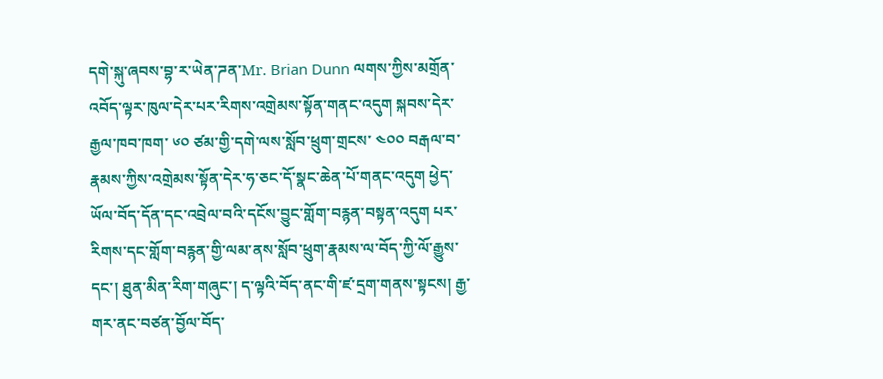དགེ་སྐུ་ཞབས་བྷ་ར་ཡེན་ཌན་Mr. Brian Dunn ལགས་ཀྱིས་མགྲོན་འབོད་ལྟར་ཁུལ་དེར་པར་རིགས་འགྲེམས་སྟོན་གནང་འདུག སྐབས་དེར་རྒྱལ་ཁབ་ཁག་ ༦༠ ཙམ་གྱི་དགེ་ལས་སློབ་ཕྲུག་གྲངས་ ༤༠༠ བརྒལ་བ་རྣམས་ཀྱིས་འགྲེམས་སྟོན་དེར་ཧ་ཅང་དོ་སྣང་ཆེན་པོ་གནང་འདུག ཕྱེད་ཡོལ་བོད་དོན་དང་འབྲེལ་བའི་དངོས་བྱུང་གློག་བརྙན་བསྟན་འདུག པར་རིགས་དང་གློག་བརྙན་གྱི་ལམ་ནས་སློབ་ཕྲུག་རྣམས་ལ་བོད་ཀྱི་ལོ་རྒྱུས་དང་། ཐུན་མིན་རིག་གཞུང་། ད་ལྟའི་བོད་ནང་གི་ཛ་དྲག་གནས་སྟངས། རྒྱ་གར་ནང་བཙན་བྱོལ་བོད་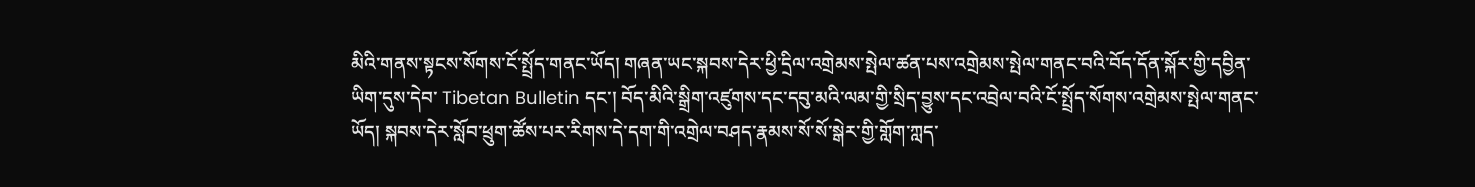མིའི་གནས་སྟངས་སོགས་ངོ་སྤྲོད་གནང་ཡོད། གཞན་ཡང་སྐབས་དེར་ཕྱི་དྲིལ་འགྲེམས་སྤེལ་ཚན་པས་འགྲེམས་སྤེལ་གནང་བའི་བོད་དོན་སྐོར་གྱི་དབྱིན་ཡིག་དུས་དེབ་ Tibetan Bulletin དང་། བོད་མིའི་སྒྲིག་འཛུགས་དང་དབུ་མའི་ལམ་གྱི་སྲིད་བྱུས་དང་འབྲེལ་བའི་ངོ་སྤྲོད་སོགས་འགྲེམས་སྤེལ་གནང་ཡོད། སྐབས་དེར་སློབ་ཕྲུག་ཚོས་པར་རིགས་དེ་དག་གི་འགྲེལ་བཤད་རྣམས་སོ་སོ་སྒེར་གྱི་གློག་ཀླད་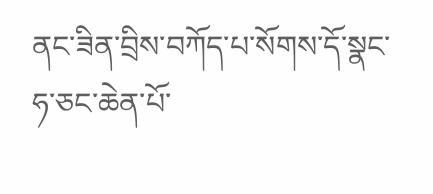ནང་ཟིན་བྲིས་བཀོད་པ་སོགས་དོ་སྣང་ཧ་ཅང་ཆེན་པོ་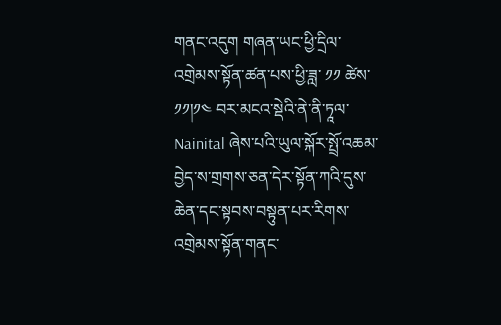གནང་འདུག གཞན་ཡང་ཕྱི་དྲིལ་འགྲེམས་སྟོན་ཚན་པས་ཕྱི་ཟླ་ ༡༡ ཚེས་ ༡༡།༡༤ བར་མངའ་སྡེའི་ནེ་ནི་ཏཱལ་Nainital ཞེས་པའི་ཡུལ་སྐོར་སྤྲོ་འཆམ་བྱེད་ས་གྲགས་ཅན་དེར་སྟོན་ཀའི་དུས་ཆེན་དང་སྟབས་བསྟུན་པར་རིགས་འགྲེམས་སྟོན་གནང་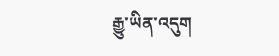རྒྱུ་ཡིན་འདུག